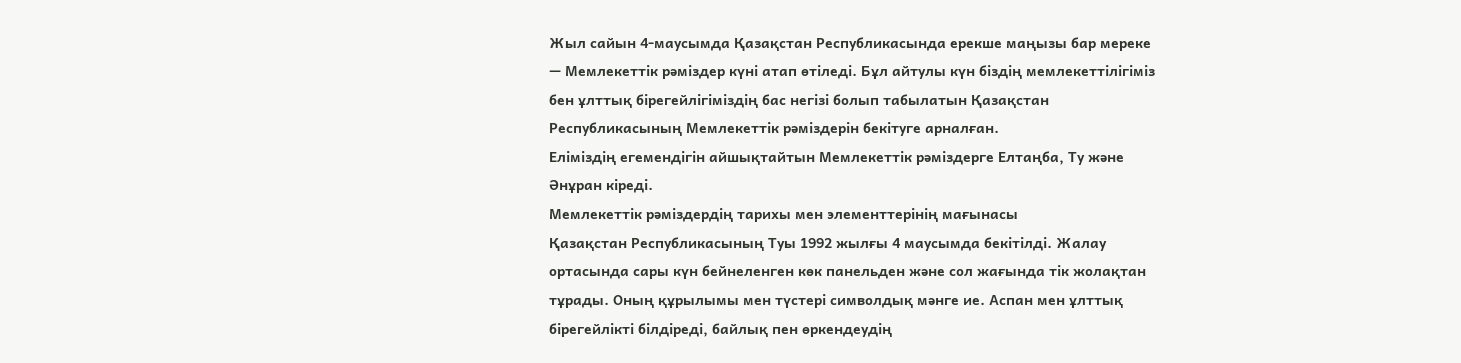Жыл сайын 4-маусымда Қазақстан Республикасында ерекше маңызы бар мереке — Мемлекеттік рәміздер күні атап өтіледі. Бұл айтулы күн біздің мемлекеттілігіміз бен ұлттық бірегейлігіміздің бас негізі болып табылатын Қазақстан Республикасының Мемлекеттік рәміздерін бекітуге арналған.
Еліміздің егемендігін айшықтайтын Мемлекеттік рәміздерге Елтаңба, Ту және Әнұран кіреді.
Мемлекеттік рәміздердің тарихы мен элементтерінің мағынасы
Қазақстан Республикасының Туы 1992 жылғы 4 маусымда бекітілді. Жалау ортасында сары күн бейнеленген көк панельден және сол жағында тік жолақтан тұрады. Оның құрылымы мен түстері символдық мәнге ие. Аспан мен ұлттық бірегейлікті білдіреді, байлық пен өркендеудің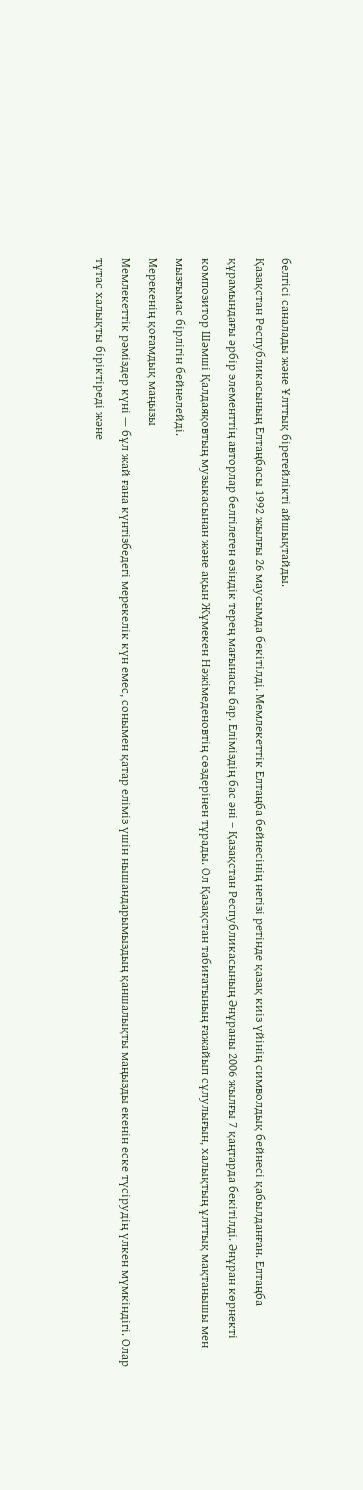белгісі саналады және Ұлттық бірегейлікті айшықтайды.
Қазақстан Республикасының Елтаңбасы 1992 жылғы 26 маусымда бекітілді. Мемлекеттік Елтаңба бейнесінің негізі ретінде қазақ киіз үйінің символдық бейнесі қабылданған. Елтаңба құрамындағы әрбір элементтің авторлар белгілеген өзіндік терең мағынасы бар. Еліміздің бас әні – Қазақстан Республикасының Әнұраны 2006 жылғы 7 қаңтарда бекітілді. Әнұран көрнекті композитор Шәмші Қалдаяқовтың музыкасынан және ақын Жұмекен Нәжімеденовтің сөздерінен тұрады. Ол Қазақстан табиғатының ғажайып сұлулығын, халықтың ұлттық мақтанышы мен мызғымас бірлігін бейнелейді.
Мерекенің қоғамдық маңызы
Мемлекеттік рәміздер күні — бұл жай ғана күнтізбедегі мерекелік күн емес, сонымен қатар еліміз үшін нышандарымыздың қаншалықты маңызды екенін еске түсірудің үлкен мүмкіндігі. Олар тұтас халықты біріктіреді және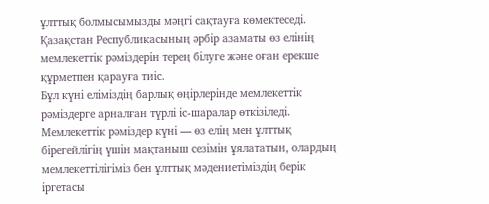ұлттық болмысымызды мәңгі сақтауға көмектеседі. Қазақстан Республикасының әрбір азаматы өз елінің мемлекеттік рәміздерін терең білуге және оған ерекше құрметпен қарауға тиіс.
Бұл күні еліміздің барлық өңірлерінде мемлекеттік рәміздерге арналған түрлі іс-шаралар өткізіледі. Мемлекеттік рәміздер күні — өз елің мен ұлттық бірегейлігің үшін мақтаныш сезімін ұялататын, олардың мемлекеттілігіміз бен ұлттық мәдениетіміздің берік іргетасы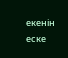екенін еске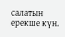салатын ерекше күн.